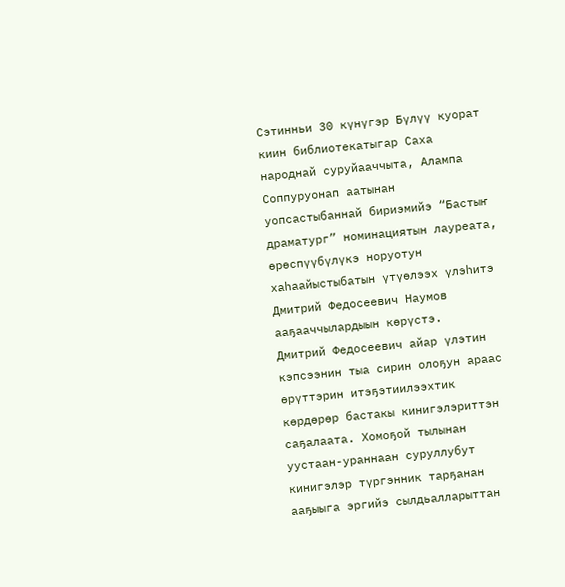Сэтинньи 30 күнүгэр Бүлүү куорат киин библиотекатыгар Саха народнай суруйааччыта, Алампа Соппуруонап аатынан уопсастыбаннай бириэмийэ “Бастыҥ драматург” номинациятын лауреата, өрөспүүбүлүкэ норуотун хаһаайыстыбатын үтүөлээх үлэһитэ Дмитрий Федосеевич Наумов ааҕааччылардыын көрүстэ.
Дмитрий Федосеевич айар үлэтин кэпсээнин тыа сирин олоҕун араас өрүттэрин итэҕэтиилээхтик көрдөрөр бастакы кинигэлэриттэн саҕалаата. Хомоҕой тылынан уустаан-ураннаан суруллубут кинигэлэр түргэнник тарҕанан ааҕыыга эргийэ сылдьалларыттан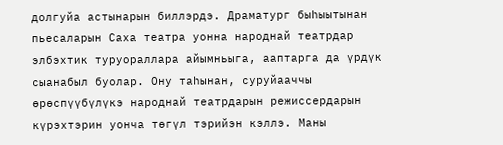долгуйа астынарын биллэрдэ. Драматург быһыытынан пьесаларын Саха театра уонна народнай театрдар элбэхтик туруораллара айымньыга, ааптарга да үрдүк сыанабыл буолар. Ону таһынан, суруйааччы өрөспүүбүлүкэ народнай театрдарын режиссердарын күрэхтэрин уонча төгүл тэрийэн кэллэ. Маны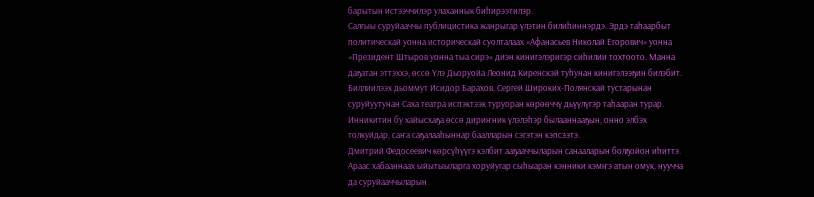барытын истээччилэр улаханнык биһирээтилэр.
Салгыы суруйааччы публицистика жанрыгар үлэтин билиһиннэрдэ. Эрдэ таһаарбыт политическай уонна историческай суолталаах «Афанасьев Николай Егорович» уонна «Президент Штыров уонна тыа сирэ» диэн кинигэлэригэр сиһилии тохтоото. Манна даҕатан эттэххэ, өссө Үлэ Дьоруойа Леонид Киренскэй туһунан кинигэлээҕин билэбит. Биллиилээх дьоммут Исидор Барахов, Сергей Широких-Полянскай тустарынан суруйуутунан Саха театра испэктээк туруоран көрөөччү дьүүлүгэр таһааран турар. Инникитин бу хайысхаҕа өссө дириҥник үлэлэһэр былааннааҕын, онно элбэх толкуйдар, саҥа саҕалааһыннар баалларын сэгэтэн кэпсээтэ.
Дмитрий Федосеевич көрсүһүүгэ кэлбит ааҕааччыларын санааларын болҕойон иһиттэ. Араас хабааннаах ыйытыыларга хоруйугар сыһыаран кэнники кэмҥэ атын омук, нуучча да суруйааччыларын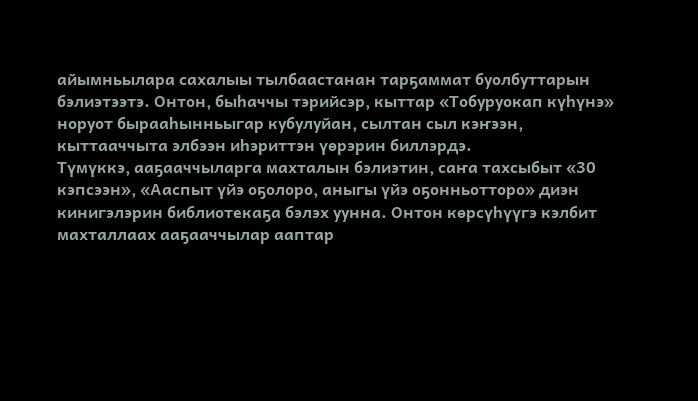айымньылара сахалыы тылбаастанан тарҕаммат буолбуттарын бэлиэтээтэ. Онтон, быһаччы тэрийсэр, кыттар «Тобуруокап күһүнэ» норуот бырааһынньыгар кубулуйан, сылтан сыл кэҥээн, кыттааччыта элбээн иһэриттэн үөрэрин биллэрдэ.
Түмүккэ, ааҕааччыларга махталын бэлиэтин, саҥа тахсыбыт «30 кэпсээн», «Ааспыт үйэ оҕолоро, аныгы үйэ оҕонньотторо» диэн кинигэлэрин библиотекаҕа бэлэх уунна. Онтон көрсүһүүгэ кэлбит махталлаах ааҕааччылар ааптар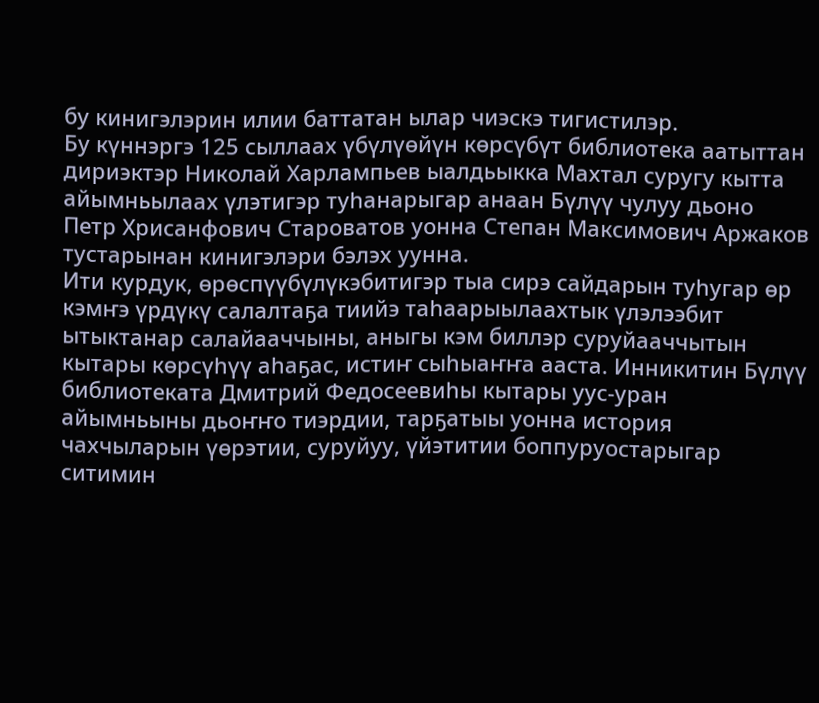бу кинигэлэрин илии баттатан ылар чиэскэ тигистилэр.
Бу күннэргэ 125 сыллаах үбүлүөйүн көрсүбүт библиотека аатыттан дириэктэр Николай Харлампьев ыалдьыкка Махтал суругу кытта айымньылаах үлэтигэр туһанарыгар анаан Бүлүү чулуу дьоно Петр Хрисанфович Староватов уонна Степан Максимович Аржаков тустарынан кинигэлэри бэлэх уунна.
Ити курдук, өрөспүүбүлүкэбитигэр тыа сирэ сайдарын туһугар өр кэмҥэ үрдүкү салалтаҕа тиийэ таһаарыылаахтык үлэлээбит ытыктанар салайааччыны, аныгы кэм биллэр суруйааччытын кытары көрсүһүү аһаҕас, истиҥ сыһыаҥҥа ааста. Инникитин Бүлүү библиотеката Дмитрий Федосеевиһы кытары уус-уран айымньыны дьоҥҥо тиэрдии, тарҕатыы уонна история чахчыларын үөрэтии, суруйуу, үйэтитии боппуруостарыгар ситимин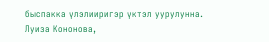быспакка үлэлииригэр үктэл уурулунна.
Луиза Кононова,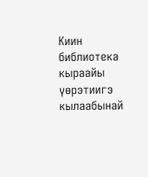Киин библиотека кыраайы үөрэтиигэ кылаабынай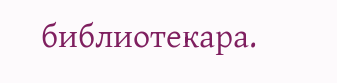библиотекара.